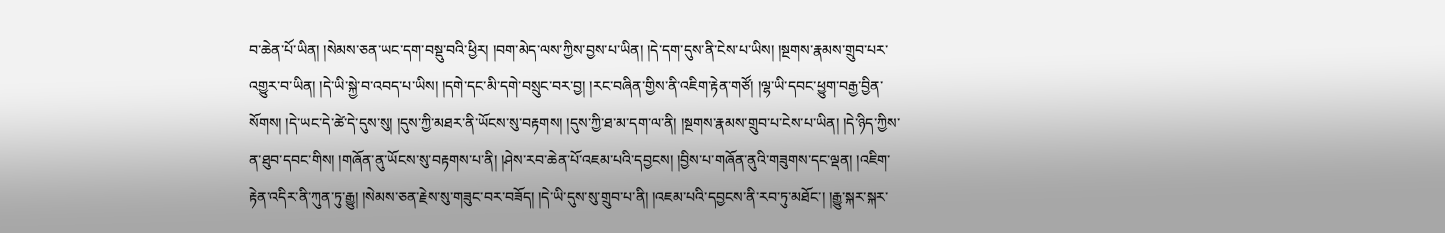བ་ཆེན་པོ་ཡིན། །སེམས་ཅན་ཡང་དག་བསྡུ་བའི་ཕྱིར། །བག་མེད་ལས་ཀྱིས་བྱས་པ་ཡིན། །དེ་དག་དུས་ནི་ངེས་པ་ཡིས། །སྔགས་རྣམས་གྲུབ་པར་འགྱུར་བ་ཡིན། །དེ་ཡི་སྐྱེ་བ་འབད་པ་ཡིས། །དགེ་དང་མི་དགེ་བསྲུང་བར་བྱ། །རང་བཞིན་གྱིས་ནི་འཇིག་རྟེན་གཙོ། །ལྷ་ཡི་དབང་ཕྱུག་བརྒྱ་བྱིན་སོགས། །དེ་ཡང་དེ་ཚེ་དེ་དུས་སུ། །དུས་ཀྱི་མཐར་ནི་ཡོངས་སུ་བརྟགས། །དུས་ཀྱི་ཐ་མ་དག་ལ་ནི། །སྔགས་རྣམས་གྲུབ་པ་ངེས་པ་ཡིན། །དེ་ཉིད་ཀྱིས་ན་ཐུབ་དབང་གིས། །གཞོན་ནུ་ཡོངས་སུ་བརྟགས་པ་ནི། །ཤེས་རབ་ཆེན་པོ་འཇམ་པའི་དབྱངས། །བྱིས་པ་གཞོན་ནུའི་གཟུགས་དང་ལྡན། །འཇིག་རྟེན་འདིར་ནི་ཀུན་ཏུ་རྒྱུ། །སེམས་ཅན་རྗེས་སུ་གཟུང་བར་བཟོད། །དེ་ཡི་དུས་སུ་གྲུབ་པ་ནི། །འཇམ་པའི་དབྱངས་ནི་རབ་ཏུ་མཐོང་། །རྒྱུ་སྐར་སྐར་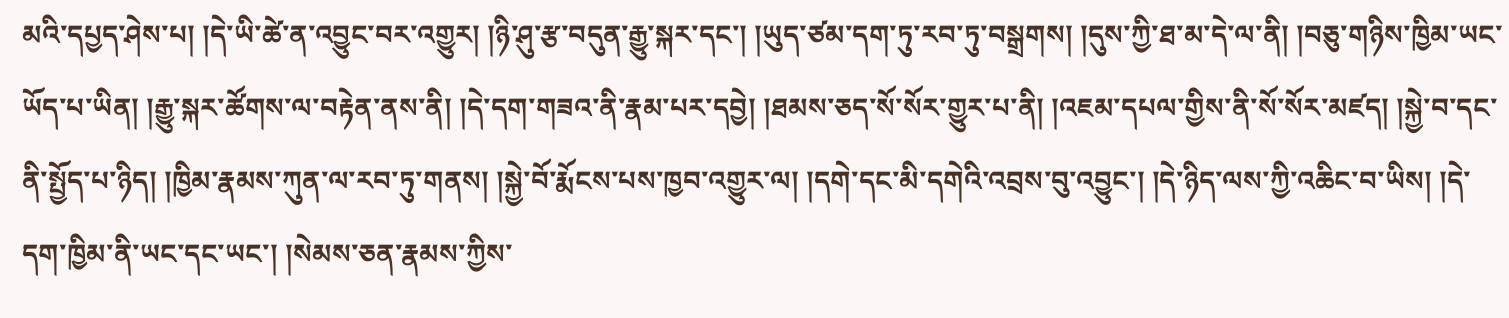མའི་དཔྱད་ཤེས་པ། །དེ་ཡི་ཚེ་ན་འབྱུང་བར་འགྱུར། །ཉི་ཤུ་རྩ་བདུན་རྒྱུ་སྐར་དང་། །ཡུད་ཙམ་དག་ཏུ་རབ་ཏུ་བསྒྲགས། །དུས་ཀྱི་ཐ་མ་དེ་ལ་ནི། །བཅུ་གཉིས་ཁྱིམ་ཡང་ཡོད་པ་ཡིན། །རྒྱུ་སྐར་ཚོགས་ལ་བརྟེན་ནས་ནི། །དེ་དག་གཟའ་ནི་རྣམ་པར་དབྱེ། །ཐམས་ཅད་སོ་སོར་གྱུར་པ་ནི། །འཇམ་དཔལ་གྱིས་ནི་སོ་སོར་མཛད། །སྐྱེ་བ་དང་ནི་སྤྱོད་པ་ཉིད། །ཁྱིམ་རྣམས་ཀུན་ལ་རབ་ཏུ་གནས། །སྐྱེ་བོ་རྨོངས་པས་ཁྱབ་འགྱུར་ལ། །དགེ་དང་མི་དགེའི་འབྲས་བུ་འབྱུང་། །དེ་ཉིད་ལས་ཀྱི་འཆིང་བ་ཡིས། །དེ་དག་ཁྱིམ་ནི་ཡང་དང་ཡང་། །སེམས་ཅན་རྣམས་ཀྱིས་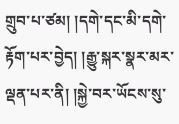གྲུབ་པ་ཙམ། །དགེ་དང་མི་དགེ་རྟོག་པར་བྱེད། །རྒྱུ་སྐར་སྣར་མར་ལྡན་པར་ནི། །སྐྱེ་བར་ཡོངས་སུ་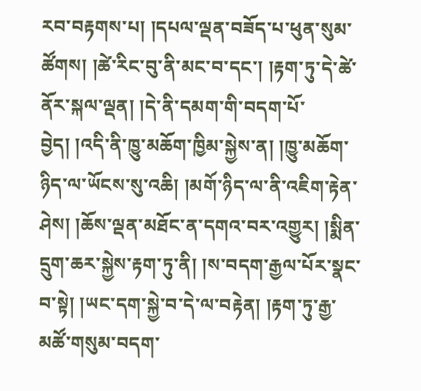རབ་བརྟགས་པ། །དཔལ་ལྡན་བཟོད་པ་ཕུན་སུམ་ཚོགས། །ཚེ་རིང་བུ་ནི་མང་བ་དང་། །རྟག་ཏུ་དེ་ཚེ་ནོར་སྐལ་ལྡན། །དེ་ནི་དམག་གི་བདག་པོ་བྱེད། །འདི་ནི་ཁྱུ་མཆོག་ཁྱིམ་སྐྱེས་ན། །ཁྱུ་མཆོག་ཉིད་ལ་ཡོངས་སུ་འཆི། །མགོ་ཉིད་ལ་ནི་འཇིག་རྟེན་ཤེས། །ཆོས་ལྡན་མཐོང་ན་དགའ་བར་འགྱུར། །སྨིན་དྲུག་ཆར་སྐྱེས་རྟག་ཏུ་ནི། །ས་བདག་རྒྱལ་པོར་སྣང་བ་སྟེ། །ཡང་དག་སྐྱེ་བ་དེ་ལ་བརྟེན། །རྟག་ཏུ་རྒྱ་མཚོ་གསུམ་བདག་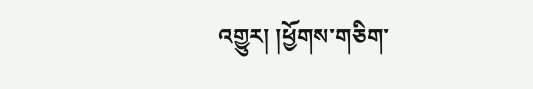འགྱུར། །ཕྱོགས་གཅིག་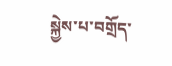སྐྱེས་པ་བགྲོད་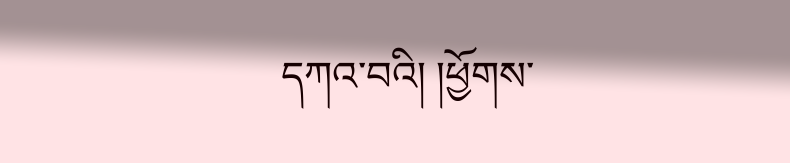དཀའ་བའི། །ཕྱོགས་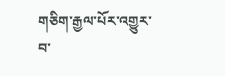གཅིག་རྒྱལ་པོར་འགྱུར་བ་